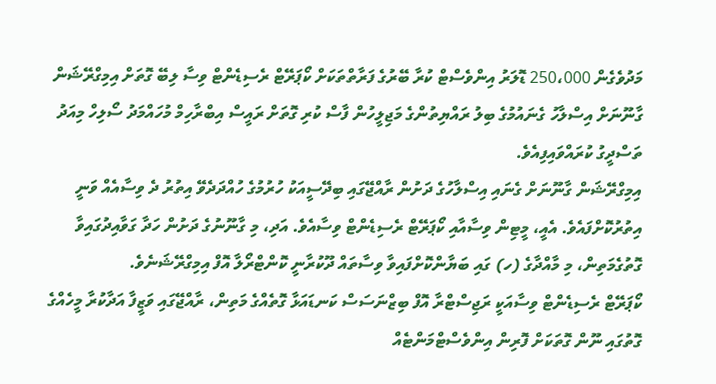މަދުވެގެން 250،000 ޑޮލަރު އިންވެސްޓް ކުރާ ބޭރުގެ ފަރާތްތަކަށް ކޯޕަރޭޓް ރެސިޑެންޓް ވިސާ ލިބޭ ގޮތަށް އިމިގްރޭޝަން ގާނޫނަށް އިސްލާހު ގެނައުމުގެ ބިލު ރައްޔިތުންގެ މަޖިލީހުން ފާސް ކުރި ގޮތަށް ރައީސް އިބްރާހިމް މުހައްމަދު ސޯލިހް މިއަދު ތަސްދީގު ކުރައްވައިފިއެވެ.
އިމިގްރޭޝަން ގާނޫނަށް ގެނައި އިސްލާހުގެ ދަށުން ރާއްޖޭގައި ބިދޭސީއަކު ހުރުމުގެ ހުއްދަދެވޭ އިތުރު ދެ ވިސާއެއް ވަނީ އިތުރުކޮށްފައެވެ. އެއީ، މީޓިން ވިސާއާއި ކޯޕަރޭޓް ރެސިޑެންޓް ވިސާއެވެ. އަދި، މި ގާނޫނުގެ ދަށުން ހަދާ ގަވާއިދުގައިވާ ގޮތުގެމަތިން، މި މާއްދާގެ (ހ) ގައި ބަޔާންކޮށްފައިވާ ވިސާތައް ދޫކުރާނީ ކޮންޓްރޯލާ އޮފް އިމިގްރޭޝަނެވެ.
ކޯޕަރޭޓް ރެސިޑެންޓް ވިސާއަކީ ރަޖިސްޓްރާ އޮފް ބިޒްނަސަސް ކަނޑައަޅާ ގޮތެއްގެ މަތިން، ރާއްޖޭގައި ވަޒީފާ އަދާކުރާ މީހެއްގެ ގޮތުގައި ނޫން ގޮތަކަށް ފޮރިން އިންވެސްޓްމަންޓެއް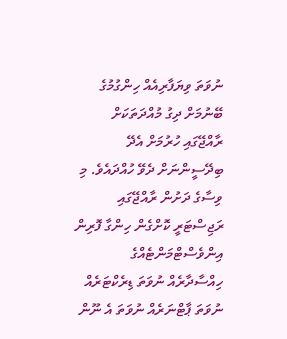ނުވަތަ ވިޔަފާރިއެއް ހިންގުމުގެ ބޭނުމަށް ދިގު މުއްދަތަކަށް ރާއްޖޭގައި ހުރުމަށް އެދޭ ބިދޭސީންނަށް ދެވޭ ހުއްދައެވެ. މި ވިސާގެ ދަށުން ރާއްޖޭގައި ރަޖިސްޓަރީ ކޮށްގެން ހިންގާ ފޮރިން އިންވެސްޓްމަންޓެއްގެ ހިއްސާދާރެއް ނުވަތަ ޑިރެކްޓަރެއް ނުވަތަ ޕާޓްނަރެއް ނުވަތަ އެ ނޫން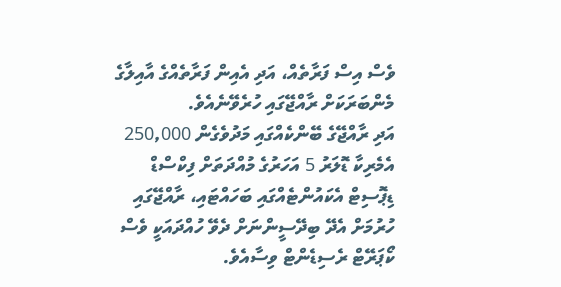ވެސް އިސް ފަރާތެއް، އަދި އެއިން ފަރާތެއްގެ އާއިލާގެ މެންބަރަކަށް ރާއްޖޭގައި ހުރެވޭނެއެވެ.
އަދި ރާއްޖޭގެ ބޭންކެއްގައި މަދުވެގެން 250,000 އެމެރިކާ ޑޮލަރު 5 އަހަރުގެ މުއްދަތަށް ފިކްސްޑް ޑިޕޮސިޓް އެކައުންޓެއްގައި ބަހައްޓައި، ރާއްޖޭގައި ހުރުމަށް އެދޭ ބިދޭސީންނަށް ދެވޭ ހުއްދައަކީ ވެސް ކޯޕަރޭޓް ރެސިޑެންޓް ވިސާއެވެ.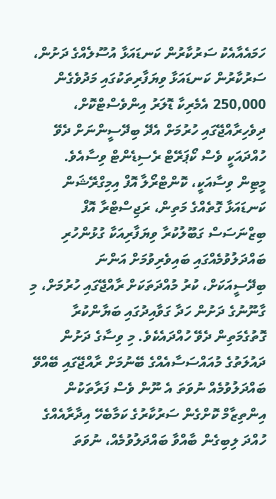ހަމައެއާއެކު ސަރުކާރުން ކަނޑައަޅާ އުސޫލެއްގެ ދަށުން، ސަރުކާރުން ކަނޑައަޅާ ވިޔަފާރިތަކުގައި މަދުވެގެން 250,000 އެމެރިކާ ޑޮލަރު އިންވެސްޓްކޮށް، ދިވެހިރާއްޖޭގައި ހުރުމަށް އެދޭ ބިދޭސީންނަށް ދެވޭ ހުއްދައަކީ ވެސް ކޯޕަރޭޓް ރެސިޑެންޓް ވިސާއެވެ.
މީޓިން ވިސާއަކީ، ކޮންޓްރޯލާ އޮފް އިމިގްރޭޝަން ކަނޑައަޅާ ގޮތެއްގެ މަތިން، ރަޖިސްޓްރާ އޮފް ބިޒްނަސަސް ގަބޫލުކުރާ ވިޔަފާރިއަކާ ގުޅުންހުރި ބައްދަލުވުމެއްގައި ބައިވެރިވުމަށް އަންނަ ބިދޭސީއަކަށް، ކުރު މުއްދަތަކަށް ރާއްޖޭގައި ހުރުމަށް، މި ގާނޫނުގެ ދަށުން ހަދާ ގަވާއިދުގައި ބަޔާންކުރާ ގޮތުގެމަތިން ދެވޭ ހުއްދައެކެވެ. މި ވިސާގެ ދަށުން ދައުލަތުގެ މުއައްސަސާއެއްގެ ބޭނުމަށް ރާއްޖޭގައި ބޭއްވޭ ބައްދަލުވުމެއް ނުވަތަ އެ ނޫން ވެސް ފަރާތަކުން އިންތިޒާމް ކޮށްގެން ސަރުކާރުގެ ކަމާބެހޭ އިދާރާއެއްގެ ހުއްދަ ލިބިގެން ބާއްވާ ބައްދަލުވުމެއް، ނުވަތަ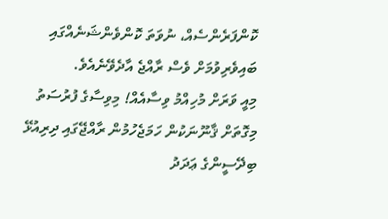ކޮންފަރެންސެއް، ނުވަތަ ކޮންވެންޝަނެއްގައި ބައިވެރިވުމަށް ވެސް ރާއްޖެ އާދެވޭނެއެވެ.
މިއީ ވަރަށް މުހިއްމު ވިސާއެއް! މިވިސާގެ ފުރުސަތު މިގޮތަށް ޤާނޫނަކުން ހަމަޖެހުމުން ރާއްޖޭގައި ދިރިއުޅޭ ބިދޭސީންގެ ޢަދަދު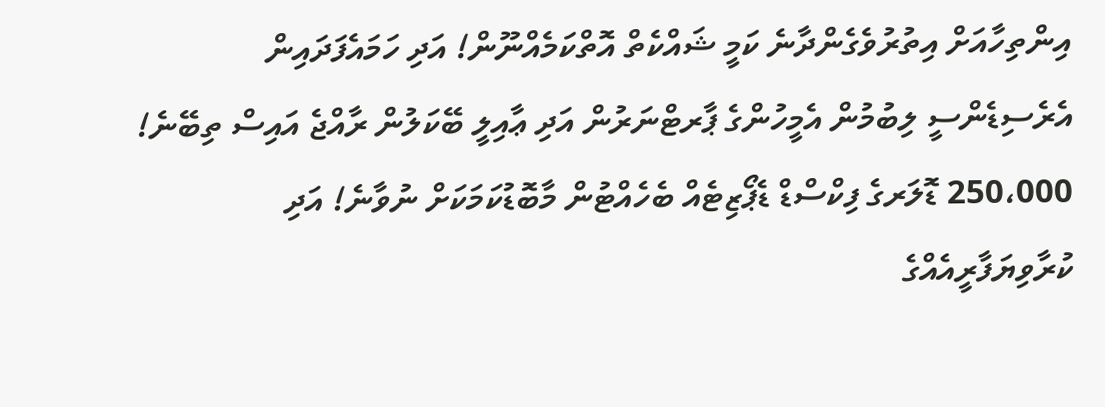އިންތިހާއަށް އިތުރުވެގެންދާނެ ކަމީ ޝައްކެތް އޮތްކަމެއްނޫން! އަދި ހަމައެފަދައިން އެރެސިޑެންސީ ލިބުމުން އެމީހުންގެ ޕާރޓްނަރުން އަދި ޢާއިލީ ބޭކަލުން ރާއްޖެ އައިސް ތިބޭނެ! 250،000 ޑޮލަރގެ ފިކްސްޑް ޑެޕޯޒިޓެއް ބެހެއްޓުން މާބޮޑުކަމަކަށް ނުވާނެ! އަދި ކުރާވިޔަފާރީއެއްގެ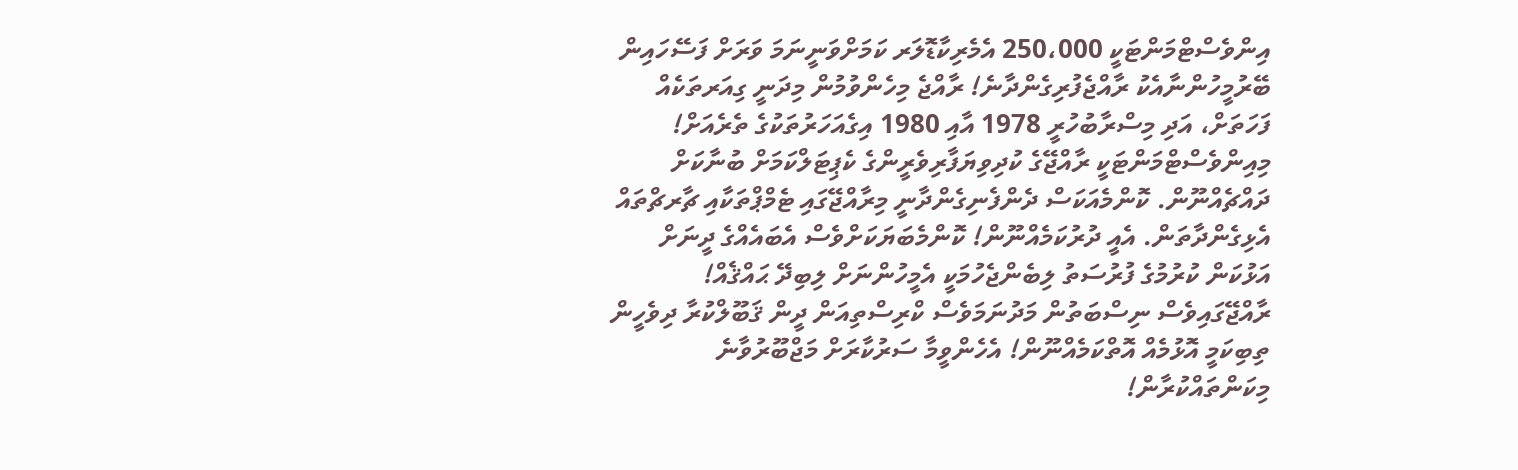އިންވެސްޓްމަންޓަކީ 250،000 އެމެރިކާޑޮލަރ ކަމަށްވަނީނަމަ ވަރަށް ފަސޭހައިން ބޭރުމީހުންނާއެކު ރާއްޖެފުރިގެންދާނެ! ރާއްޖެ މިހެންވުމުން މިދަނީ ގިއަރތަކެއް ފަހަތަށް، އަދި މިސްރާބުހުރީ 1978 އާއި 1980 އިގެއަހަރުތަކުގެ ތެރެއަށް! މިއިންވެސްޓްމަންޓަކީ ރާއްޖޭގެ ކުދިވިޔަފާރިވެރީންގެ ކެޕިޓަލްކަމަށް ބުނާކަށް ދައްޗެއްނޫން. ކޮންމެއަކަސް ދެންފެނިގެންދާނީ މިރާއްޖޭގައި ޓެމްޕްތަކާއި ޗާރޗްތައް އެޅިގެންދާތަން. އެއީ ދުރުކަމެއްނޫން! ކޮންމެބަޔަކަށްވެސް އެބައެއްގެ ދީނަށް އަޅުކަން ކުރުމުގެ ފުރުސަތު ލިބެންޖެހުމަކީ އެމީހުންނަށް ލިބިދޭ ޙައްޤެއް! ރާއްޖޭގައިވެސް ނިސްބަތުން މަދުނަމަވެސް ކްރިސްތިއަން ދީން ޤަބޫލްކުރާ ދިވެހީން ތިބިކަމީ އޮޅުމެއް އޮތްކަމެއްނޫން! އެހެންވީމާ ސަރުކާރަށް މަޖްބޫރުވާނެ މިކަންތައްކުރާން!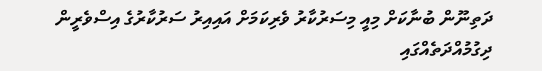ދަތިނޫން ބުނާކަށް މިއީ މިސަރުކާރު ވެރިކަމަށް އައިއިރު ސަރުކާރުގެ އިސްވެރީން ދިގުމުއްދަތެއްގައި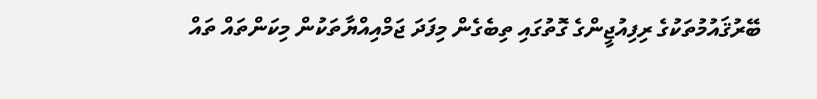ބޭރުޤައުމުތަކުގެ ރިފިއުޖީންގެ ގޮތުގައި ތިބެގެން މިފަދަ ޖަމްއިއްޔާތަކުން މިކަންތައް ތައް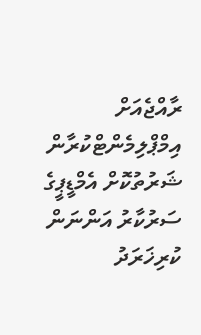ރާއްޖެއަށް އިމްޕްލިމެންޓްކުރާން ޝަރުތުކޮށް އެމްޑީޕީގެ ސަރުކާރު އަންނަން ކުރިޚަރަދު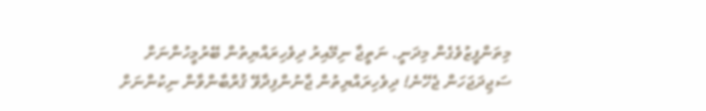މިތަންފީޒުވެގެން މިދަނީ. ނަތީޖާ ނިމޭއިރު ދިވެހިރައްޔިތުން ބޭރުމީހުންނަށް ސަޖިދަޖަހަން ޖެހޭނެ! ދިވެހިރައްޔިތުން ޖާނުންފިދާވޭ ޤުރްބާންވާން ނިކުންނަށް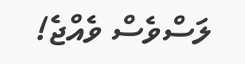ލަސްވެސް ވެއްޖެ!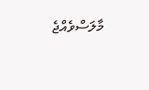މާލަސްވެއްޖެ